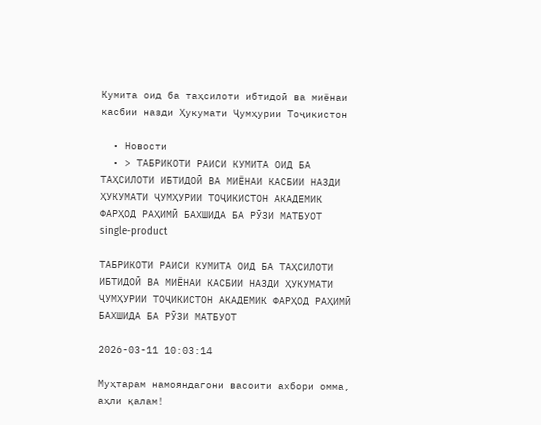Кумита оид ба таҳсилоти ибтидоӣ ва миёнаи касбии назди Ҳукумати Ҷумҳурии Тоҷикистон

  • Новости
  • > ТАБРИКОТИ РАИСИ КУМИТА ОИД БА ТАҲСИЛОТИ ИБТИДОӢ ВА МИЁНАИ КАСБИИ НАЗДИ ҲУКУМАТИ ҶУМҲУРИИ ТОҶИКИСТОН АКАДЕМИК ФАРҲОД РАҲИМӢ БАХШИДА БА РӮЗИ МАТБУОТ
single-product

ТАБРИКОТИ РАИСИ КУМИТА ОИД БА ТАҲСИЛОТИ ИБТИДОӢ ВА МИЁНАИ КАСБИИ НАЗДИ ҲУКУМАТИ ҶУМҲУРИИ ТОҶИКИСТОН АКАДЕМИК ФАРҲОД РАҲИМӢ БАХШИДА БА РӮЗИ МАТБУОТ

2026-03-11 10:03:14

Муҳтарам намояндагони васоити ахбори омма, аҳли қалам!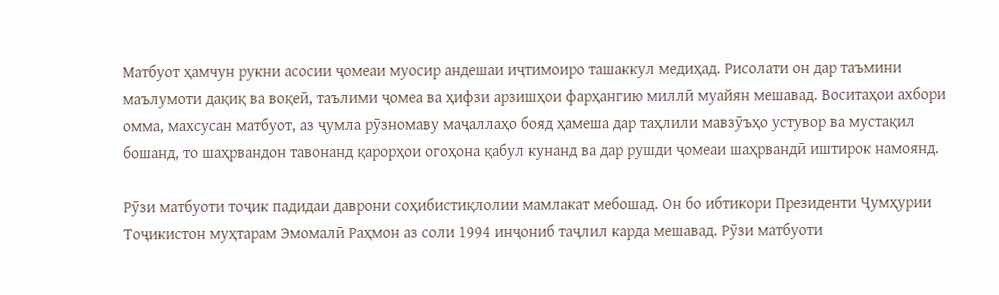Матбуот ҳамчун рукни асосии ҷомеаи муосир андешаи иҷтимоиро ташаккул медиҳад. Рисолати он дар таъмини маълумоти дақиқ ва воқеӣ, таълими ҷомеа ва ҳифзи арзишҳои фарҳангию миллӣ муайян мешавад. Воситаҳои ахбори омма, махсусан матбуот, аз ҷумла рӯзномаву маҷаллаҳо бояд ҳамеша дар таҳлили мавзӯъҳо устувор ва мустақил бошанд, то шаҳрвандон тавонанд қарорҳои огоҳона қабул кунанд ва дар рушди ҷомеаи шаҳрвандӣ иштирок намоянд.

Рӯзи матбуоти тоҷик падидаи даврони соҳибистиқлолии мамлакат мебошад. Он бо ибтикори Президенти Ҷумҳурии Тоҷикистон муҳтарам Эмомалӣ Раҳмон аз соли 1994 инҷониб таҷлил карда мешавад. Рӯзи матбуоти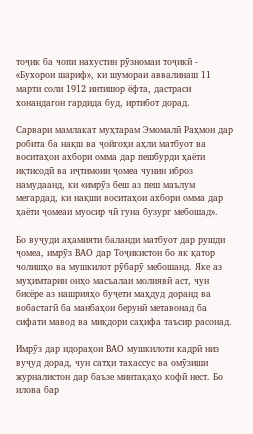тоҷик ба чопи нахустин рӯзномаи тоҷикӣ - «Бухорои шариф», ки шумораи аввалинаш 11 марти соли 1912 интишор ёфта, дастраси хонандагон гардида буд, иртибот дорад.

Сарвари мамлакат муҳтарам Эмомалӣ Раҳмон дар робита ба нақш ва ҷойгоҳи аҳли матбуот ва воситаҳои ахбори омма дар пешбурди ҳаёти иқтисодӣ ва иҷтимоии ҷомеа чунин иброз намудаанд, ки «имрӯз беш аз пеш маълум мегардад, ки нақши воситаҳои ахбори омма дар ҳаёти ҷомеаи муосир чӣ гуна бузург мебошад».

Бо вуҷуди аҳамияти баланди матбуот дар рушди ҷомеа, имрӯз ВАО дар Тоҷикистон бо як қатор чолишҳо ва мушкилот рӯбарӯ мебошанд. Яке аз муҳимтарин онҳо масъалаи молиявӣ аст, чун бисёре аз нашрияҳо буҷети маҳдуд доранд ва вобастагӣ ба манбаҳои берунӣ метавонад ба сифати мавод ва миқдори саҳифа таъсир расонад.

Имрӯз дар идораҳои ВАО мушкилоти кадрӣ низ вуҷуд дорад, чун сатҳи тахассус ва омӯзиши журналистон дар баъзе минтақаҳо кофӣ нест. Бо илова бар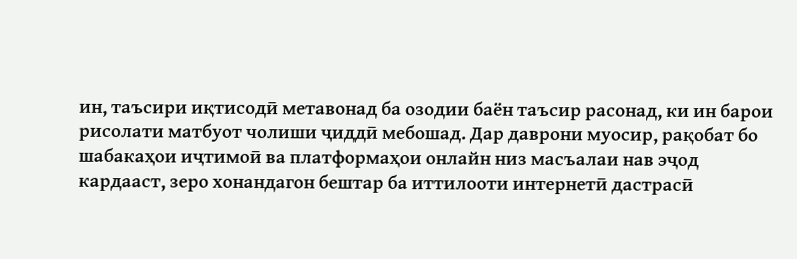ин, таъсири иқтисодӣ метавонад ба озодии баён таъсир расонад, ки ин барои рисолати матбуот чолиши ҷиддӣ мебошад. Дар даврони муосир, рақобат бо шабакаҳои иҷтимоӣ ва платформаҳои онлайн низ масъалаи нав эҷод кардааст, зеро хонандагон бештар ба иттилооти интернетӣ дастрасӣ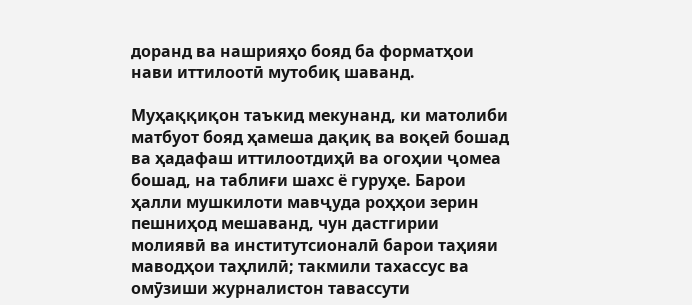доранд ва нашрияҳо бояд ба форматҳои нави иттилоотӣ мутобиқ шаванд.

Муҳаққиқон таъкид мекунанд, ки матолиби матбуот бояд ҳамеша дақиқ ва воқеӣ бошад ва ҳадафаш иттилоотдиҳӣ ва огоҳии ҷомеа бошад, на таблиғи шахс ё гуруҳе. Барои ҳалли мушкилоти мавҷуда роҳҳои зерин пешниҳод мешаванд, чун дастгирии молиявӣ ва институтсионалӣ барои таҳияи маводҳои таҳлилӣ; такмили тахассус ва омӯзиши журналистон тавассути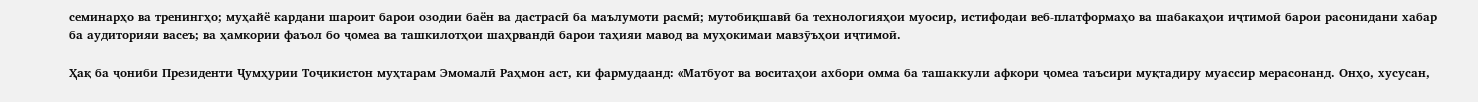семинарҳо ва тренингҳо; муҳайё кардани шароит барои озодии баён ва дастрасӣ ба маълумоти расмӣ; мутобиқшавӣ ба технологияҳои муосир, истифодаи веб-платформаҳо ва шабакаҳои иҷтимоӣ барои расонидани хабар ба аудиторияи васеъ; ва ҳамкории фаъол бо ҷомеа ва ташкилотҳои шаҳрвандӣ барои таҳияи мавод ва муҳокимаи мавзӯъҳои иҷтимоӣ.

Ҳақ ба ҷониби Президенти Ҷумҳурии Тоҷикистон муҳтарам Эмомалӣ Раҳмон аст, ки фармудаанд: «Матбуот ва воситаҳои ахбори омма ба ташаккули афкори ҷомеа таъсири муқтадиру муассир мерасонанд. Онҳо, хусусан,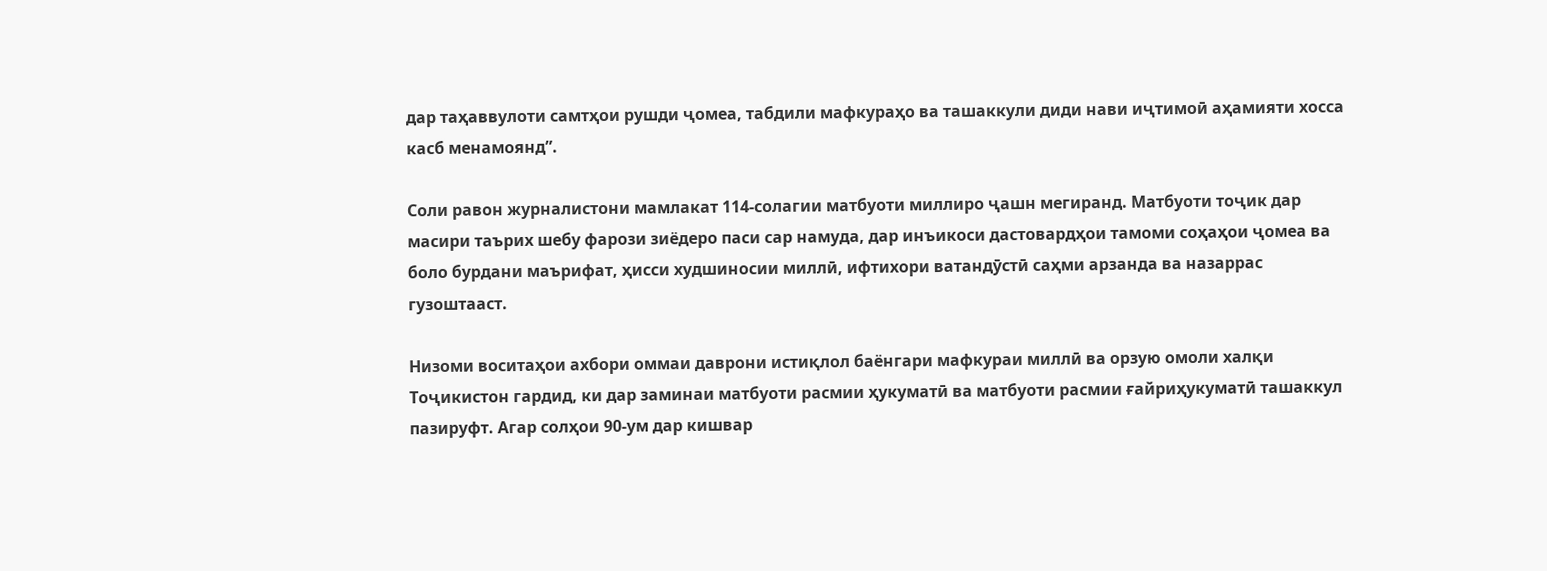дар таҳаввулоти самтҳои рушди ҷомеа, табдили мафкураҳо ва ташаккули диди нави иҷтимоӣ аҳамияти хосса касб менамоянд”.

Соли равон журналистони мамлакат 114-солагии матбуоти миллиро ҷашн мегиранд. Матбуоти тоҷик дар масири таърих шебу фарози зиёдеро паси сар намуда, дар инъикоси дастовардҳои тамоми соҳаҳои ҷомеа ва боло бурдани маърифат, ҳисси худшиносии миллӣ, ифтихори ватандӯстӣ саҳми арзанда ва назаррас гузоштааст.

Низоми воситаҳои ахбори оммаи даврони истиқлол баёнгари мафкураи миллӣ ва орзую омоли халқи Тоҷикистон гардид, ки дар заминаи матбуоти расмии ҳукуматӣ ва матбуоти расмии ғайриҳукуматӣ ташаккул пазируфт. Агар солҳои 90-ум дар кишвар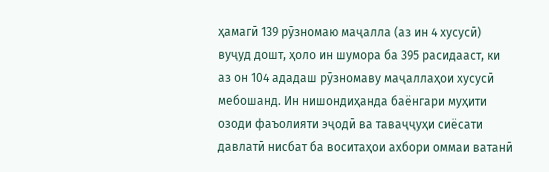ҳамагӣ 139 рӯзномаю маҷалла (аз ин 4 хусусӣ) вуҷуд дошт, ҳоло ин шумора ба 395 расидааст, ки аз он 104 ададаш рӯзномаву маҷаллаҳои хусусӣ мебошанд. Ин нишондиҳанда баёнгари муҳити озоди фаъолияти эҷодӣ ва таваҷҷуҳи сиёсати давлатӣ нисбат ба воситаҳои ахбори оммаи ватанӣ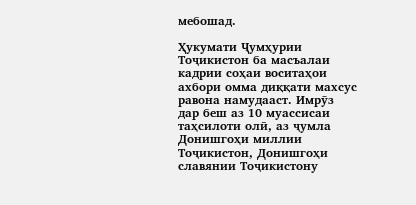мебошад.

Ҳукумати Ҷумҳурии Тоҷикистон ба масъалаи кадрии соҳаи воситаҳои ахбори омма диққати махсус равона намудааст. Имрӯз дар беш аз 10 муассисаи таҳсилоти олӣ, аз ҷумла Донишгоҳи миллии Тоҷикистон, Донишгоҳи славянии Тоҷикистону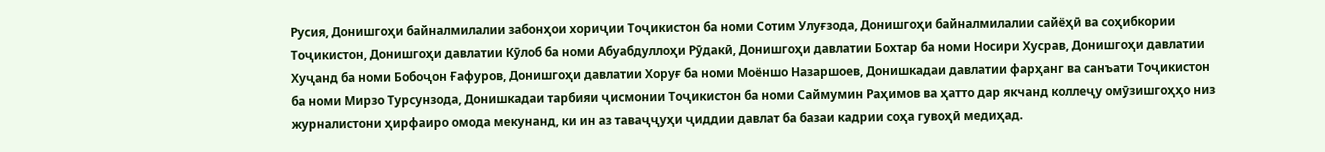Русия, Донишгоҳи байналмилалии забонҳои хориҷии Тоҷикистон ба номи Сотим Улуғзода, Донишгоҳи байналмилалии сайёҳӣ ва соҳибкории Тоҷикистон, Донишгоҳи давлатии Кӯлоб ба номи Абуабдуллоҳи Рӯдакӣ, Донишгоҳи давлатии Бохтар ба номи Носири Хусрав, Донишгоҳи давлатии Хуҷанд ба номи Бобоҷон Ғафуров, Донишгоҳи давлатии Хоруғ ба номи Моёншо Назаршоев, Донишкадаи давлатии фарҳанг ва санъати Тоҷикистон ба номи Мирзо Турсунзода, Донишкадаи тарбияи ҷисмонии Тоҷикистон ба номи Саймумин Раҳимов ва ҳатто дар якчанд коллеҷу омӯзишгоҳҳо низ журналистони ҳирфаиро омода мекунанд, ки ин аз таваҷҷуҳи ҷиддии давлат ба базаи кадрии соҳа гувоҳӣ медиҳад.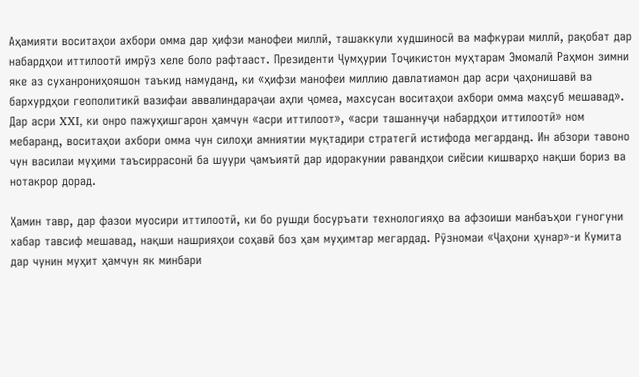Аҳамияти воситаҳои ахбори омма дар ҳифзи манофеи миллӣ, ташаккули худшиносӣ ва мафкураи миллӣ, рақобат дар набардҳои иттилоотӣ имрӯз хеле боло рафтааст. Президенти Ҷумҳурии Тоҷикистон муҳтарам Эмомалӣ Раҳмон зимни яке аз суханрониҳояшон таъкид намуданд, ки «ҳифзи манофеи миллию давлатиамон дар асри ҷаҳонишавӣ ва бархурдҳои геополитикӣ вазифаи аввалиндараҷаи аҳли ҷомеа, махсусан воситаҳои ахбори омма маҳсуб мешавад». Дар асри XXI, ки онро пажуҳишгарон ҳамчун «асри иттилоот», «асри ташаннуҷи набардҳои иттилоотӣ» ном мебаранд, воситаҳои ахбори омма чун силоҳи амниятии муқтадири стратегӣ истифода мегарданд. Ин абзори тавоно чун василаи муҳими таъсиррасонӣ ба шуури ҷамъиятӣ дар идоракунии равандҳои сиёсии кишварҳо нақши бориз ва нотакрор дорад.

Ҳамин тавр, дар фазои муосири иттилоотӣ, ки бо рушди босуръати технологияҳо ва афзоиши манбаъҳои гуногуни хабар тавсиф мешавад, нақши нашрияҳои соҳавӣ боз ҳам муҳимтар мегардад. Рӯзномаи «Ҷаҳони ҳунар»-и Кумита дар чунин муҳит ҳамчун як минбари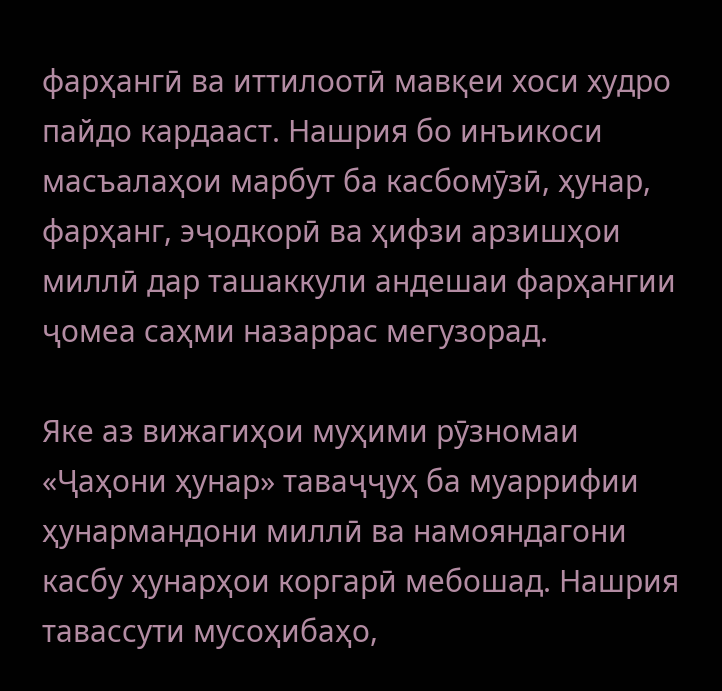фарҳангӣ ва иттилоотӣ мавқеи хоси худро пайдо кардааст. Нашрия бо инъикоси масъалаҳои марбут ба касбомӯзӣ, ҳунар, фарҳанг, эҷодкорӣ ва ҳифзи арзишҳои миллӣ дар ташаккули андешаи фарҳангии ҷомеа саҳми назаррас мегузорад.

Яке аз вижагиҳои муҳими рӯзномаи «Ҷаҳони ҳунар» таваҷҷуҳ ба муаррифии ҳунармандони миллӣ ва намояндагони касбу ҳунарҳои коргарӣ мебошад. Нашрия тавассути мусоҳибаҳо,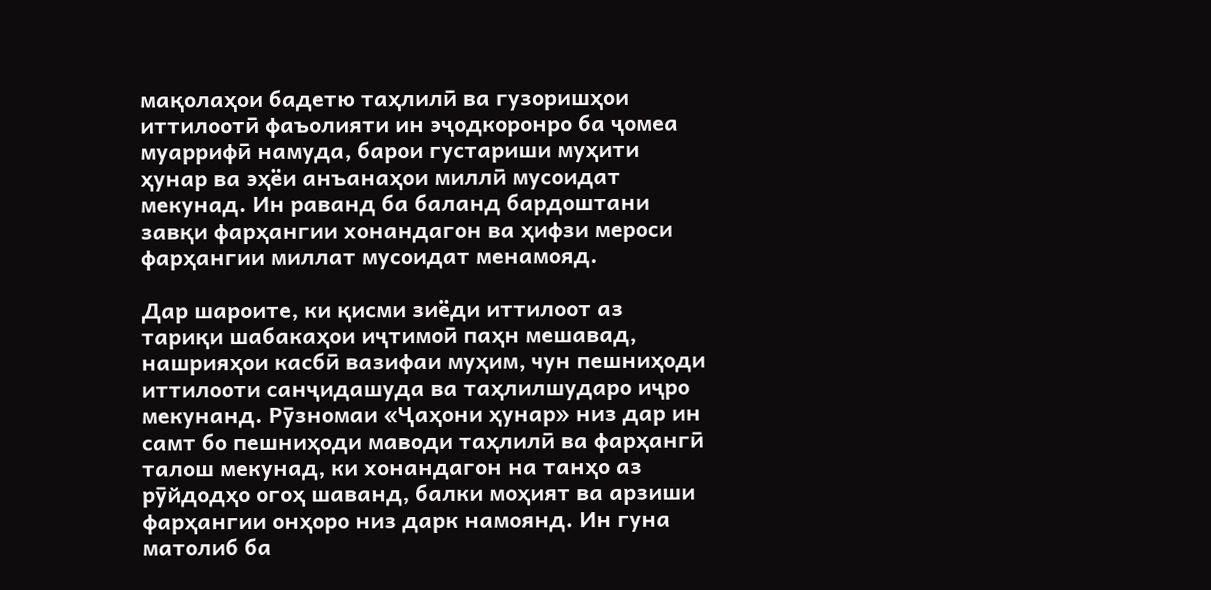мақолаҳои бадетю таҳлилӣ ва гузоришҳои иттилоотӣ фаъолияти ин эҷодкоронро ба ҷомеа муаррифӣ намуда, барои густариши муҳити ҳунар ва эҳёи анъанаҳои миллӣ мусоидат мекунад. Ин раванд ба баланд бардоштани завқи фарҳангии хонандагон ва ҳифзи мероси фарҳангии миллат мусоидат менамояд.

Дар шароите, ки қисми зиёди иттилоот аз тариқи шабакаҳои иҷтимоӣ паҳн мешавад, нашрияҳои касбӣ вазифаи муҳим, чун пешниҳоди иттилооти санҷидашуда ва таҳлилшударо иҷро мекунанд. Рӯзномаи «Ҷаҳони ҳунар» низ дар ин самт бо пешниҳоди маводи таҳлилӣ ва фарҳангӣ талош мекунад, ки хонандагон на танҳо аз рӯйдодҳо огоҳ шаванд, балки моҳият ва арзиши фарҳангии онҳоро низ дарк намоянд. Ин гуна матолиб ба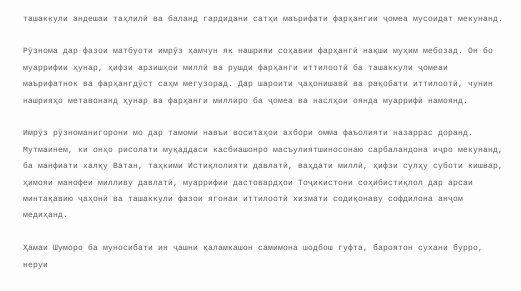ташаккули андешаи таҳлилӣ ва баланд гардидани сатҳи маърифати фарҳангии ҷомеа мусоидат мекунанд.

Рӯзнома дар фазои матбуоти имрӯз ҳамчун як нашрияи соҳавии фарҳангӣ нақши муҳим мебозад. Он бо муаррифии ҳунар, ҳифзи арзишҳои миллӣ ва рушди фарҳанги иттилоотӣ ба ташаккули ҷомеаи маърифатнок ва фарҳангдӯст саҳм мегузорад. Дар шароити ҷаҳонишавӣ ва рақобати иттилоотӣ, чунин нашрияҳо метавонанд ҳунар ва фарҳанги миллиро ба ҷомеа ва наслҳои оянда муаррифӣ намоянд.

Имрӯз рӯзноманигорони мо дар тамоми навъи воситаҳои ахбори омма фаъолияти назаррас доранд. Мутмаинем, ки онҳо рисолати муқаддаси касбиашонро масъулиятшиносонаю сарбаландона иҷро мекунанд, ба манфиати халқу Ватан, таҳкими Истиқлолияти давлатӣ, ваҳдати миллӣ, ҳифзи сулҳу суботи кишвар, ҳимояи манофеи милливу давлатӣ, муаррифии дастовардҳои Тоҷикистони соҳибистиқлол дар арсаи минтақавию ҷаҳонӣ ва ташаккули фазои ягонаи иттилоотӣ хизмати содиқонаву софдилона анҷом медиҳанд.

Ҳамаи Шуморо ба муносибати ин ҷашни қаламкашон самимона шодбош гуфта, бароятон сухани бурро, неруи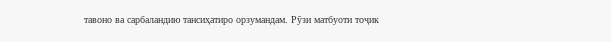тавоно ва сарбаландию тансиҳатиро орзумандам. Рӯзи матбуоти тоҷик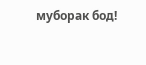муборак бод!